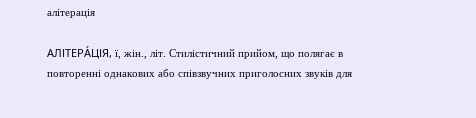алітерація

АЛІТЕРА́ЦІЯ, ї, жін., літ. Стилістичний прийом, що полягає в повторенні однакових або співзвучних приголосних звуків для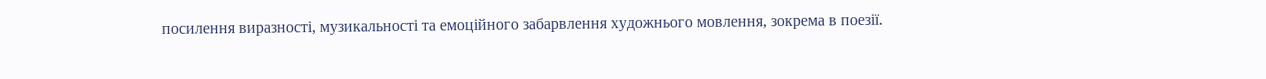посилення виразності, музикальності та емоційного забарвлення художнього мовлення, зокрема в поезії.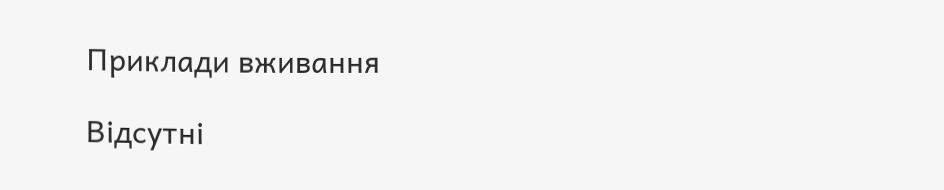Приклади вживання

Відсутні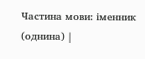Частина мови: іменник (однина) |